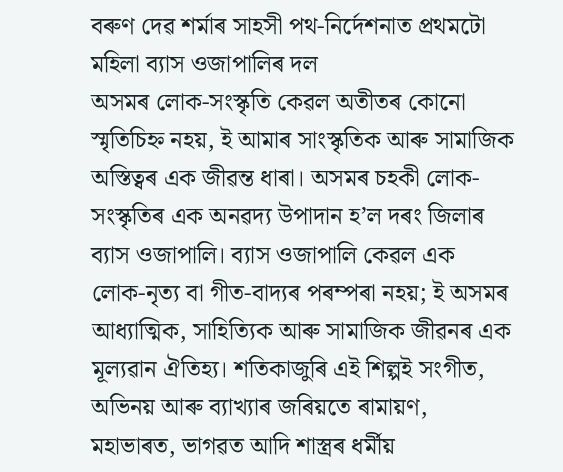বৰুণ দেৱ শৰ্মাৰ সাহসী পথ-নিৰ্দেশনাত প্ৰথমটো মহিলা ব্যাস ওজাপালিৰ দল
অসমৰ লোক-সংস্কৃতি কেৱল অতীতৰ কোনো স্মৃতিচিহ্ন নহয়, ই আমাৰ সাংস্কৃতিক আৰু সামাজিক অস্তিত্বৰ এক জীৱন্ত ধাৰা। অসমৰ চহকী লোক-সংস্কৃতিৰ এক অনৱদ্য উপাদান হ’ল দৰং জিলাৰ ব্যাস ওজাপালি। ব্যাস ওজাপালি কেৱল এক লোক-নৃত্য বা গীত-বাদ্যৰ পৰম্পৰা নহয়; ই অসমৰ আধ্যাত্মিক, সাহিত্যিক আৰু সামাজিক জীৱনৰ এক মূল্যৱান ঐতিহ্য। শতিকাজুৰি এই শিল্পই সংগীত, অভিনয় আৰু ব্যাখ্যাৰ জৰিয়তে ৰামায়ণ, মহাভাৰত, ভাগৱত আদি শাস্ত্ৰৰ ধৰ্মীয়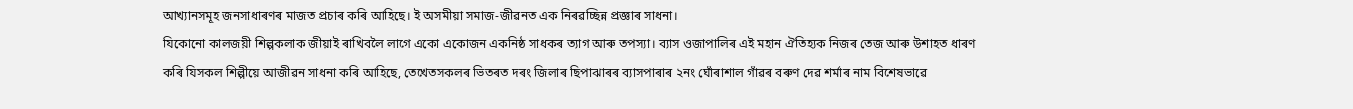আখ্যানসমূহ জনসাধাৰণৰ মাজত প্ৰচাৰ কৰি আহিছে। ই অসমীয়া সমাজ-জীৱনত এক নিৰৱচ্ছিন্ন প্ৰজ্ঞাৰ সাধনা।
যিকোনো কালজয়ী শিল্পকলাক জীয়াই ৰাখিবলৈ লাগে একো একোজন একনিষ্ঠ সাধকৰ ত্যাগ আৰু তপস্যা। ব্যাস ওজাপালিৰ এই মহান ঐতিহ্যক নিজৰ তেজ আৰু উশাহত ধাৰণ কৰি যিসকল শিল্পীয়ে আজীৱন সাধনা কৰি আহিছে, তেখেতসকলৰ ভিতৰত দৰং জিলাৰ ছিপাঝাৰৰ ব্যাসপাৰাৰ ২নং ঘোঁৰাশাল গাঁৱৰ বৰুণ দেৱ শৰ্মাৰ নাম বিশেষভাৱে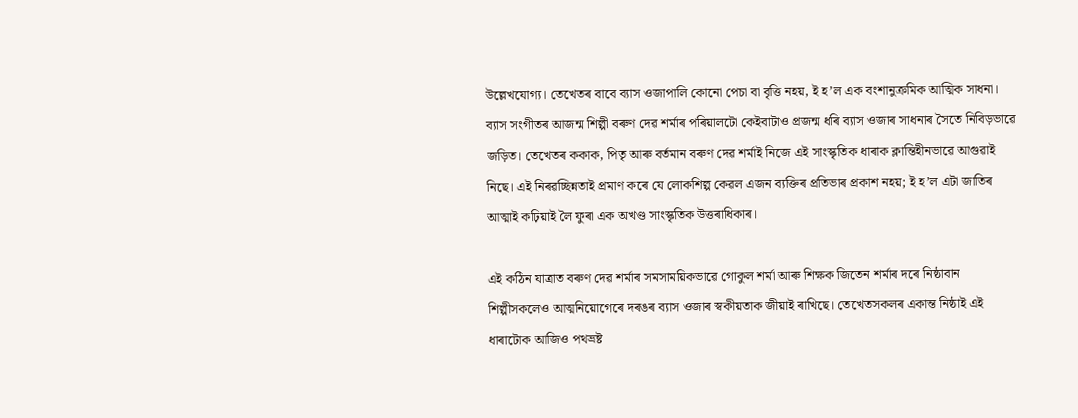উল্লেখযোগ্য। তেখেতৰ বাবে ব্যাস ওজাপালি কোনো পেচা বা বৃত্তি নহয়, ই হ’ল এক বংশানুক্ৰমিক আত্মিক সাধনা।
ব্যাস সংগীতৰ আজন্ম শিল্পী বৰুণ দেৱ শৰ্মাৰ পৰিয়ালটো কেইবাটাও প্ৰজন্ম ধৰি ব্যাস ওজাৰ সাধনাৰ সৈতে নিবিড়ভাৱে জড়িত। তেখেতৰ ককাক, পিতৃ আৰু বৰ্তমান বৰুণ দেৱ শৰ্মাই নিজে এই সাংস্কৃতিক ধাৰাক ক্লান্তিহীনভাৱে আগুৱাই নিছে। এই নিৰৱচ্ছিন্নতাই প্ৰমাণ কৰে যে লোকশিল্প কেৱল এজন ব্যক্তিৰ প্ৰতিভাৰ প্ৰকাশ নহয়; ই হ’ল এটা জাতিৰ আত্মাই কঢ়িয়াই লৈ ফুৰা এক অখণ্ড সাংস্কৃতিক উত্তৰাধিকাৰ।

এই কঠিন যাত্ৰাত বৰুণ দেৱ শৰ্মাৰ সমসাময়িকভাৱে গোকুল শৰ্মা আৰু শিক্ষক জিতেন শৰ্মাৰ দৰে নিষ্ঠাবান শিল্পীসকলেও আত্মনিয়োগেৰে দৰঙৰ ব্যাস ওজাৰ স্বকীয়তাক জীয়াই ৰাখিছে। তেখেতসকলৰ একান্ত নিষ্ঠাই এই ধাৰাটোক আজিও পথভ্ৰষ্ট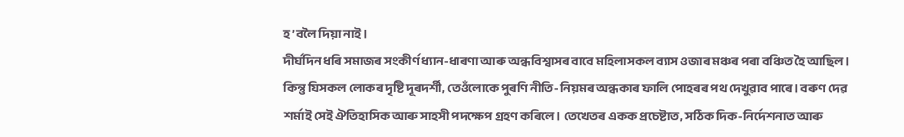হ’বলৈ দিয়া নাই।
দীৰ্ঘদিন ধৰি সমাজৰ সংকীৰ্ণ ধ্যান-ধাৰণা আৰু অন্ধবিশ্বাসৰ বাবে মহিলাসকল ব্যাস ওজাৰ মঞ্চৰ পৰা বঞ্চিত হৈ আছিল। কিন্তু যিসকল লোকৰ দৃষ্টি দূৰদৰ্শী, তেওঁলোকে পুৰণি নীতি-নিয়মৰ অন্ধকাৰ ফালি পোহৰৰ পথ দেখুৱাব পাৰে। বৰুণ দেৱ শৰ্মাই সেই ঐতিহাসিক আৰু সাহসী পদক্ষেপ গ্ৰহণ কৰিলে। তেখেতৰ একক প্ৰচেষ্টাত, সঠিক দিক-নিৰ্দেশনাত আৰু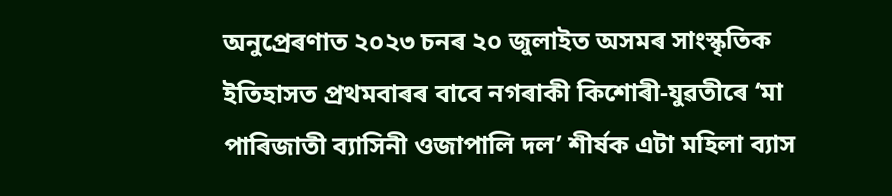অনুপ্ৰেৰণাত ২০২৩ চনৰ ২০ জুলাইত অসমৰ সাংস্কৃতিক ইতিহাসত প্ৰথমবাৰৰ বাবে নগৰাকী কিশোৰী-যুৱতীৰে ‘মা পাৰিজাতী ব্যাসিনী ওজাপালি দল’ শীৰ্ষক এটা মহিলা ব্যাস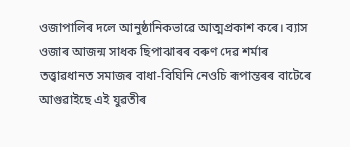ওজাপালিৰ দলে আনুষ্ঠানিকভাৱে আত্মপ্ৰকাশ কৰে। ব্যাস ওজাৰ আজন্ম সাধক ছিপাঝাৰৰ বৰুণ দেৱ শৰ্মাৰ তত্ত্বাৱধানত সমাজৰ বাধা-বিঘিনি নেওচি ৰূপান্তৰৰ বাটেৰে আগুৱাইছে এই যুৱতীৰ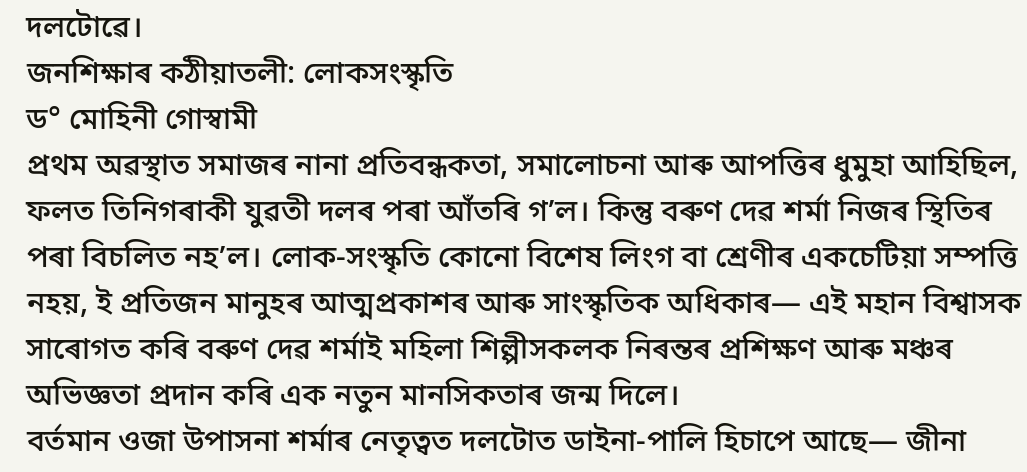দলটোৱে।
জনশিক্ষাৰ কঠীয়াতলী: লোকসংস্কৃতি
ড° মোহিনী গোস্বামী
প্ৰথম অৱস্থাত সমাজৰ নানা প্ৰতিবন্ধকতা, সমালোচনা আৰু আপত্তিৰ ধুমুহা আহিছিল, ফলত তিনিগৰাকী যুৱতী দলৰ পৰা আঁতৰি গ’ল। কিন্তু বৰুণ দেৱ শৰ্মা নিজৰ স্থিতিৰ পৰা বিচলিত নহ’ল। লোক-সংস্কৃতি কোনো বিশেষ লিংগ বা শ্ৰেণীৰ একচেটিয়া সম্পত্তি নহয়, ই প্ৰতিজন মানুহৰ আত্মপ্ৰকাশৰ আৰু সাংস্কৃতিক অধিকাৰ— এই মহান বিশ্বাসক সাৰোগত কৰি বৰুণ দেৱ শৰ্মাই মহিলা শিল্পীসকলক নিৰন্তৰ প্ৰশিক্ষণ আৰু মঞ্চৰ অভিজ্ঞতা প্ৰদান কৰি এক নতুন মানসিকতাৰ জন্ম দিলে।
বৰ্তমান ওজা উপাসনা শৰ্মাৰ নেতৃত্বত দলটোত ডাইনা-পালি হিচাপে আছে— জীনা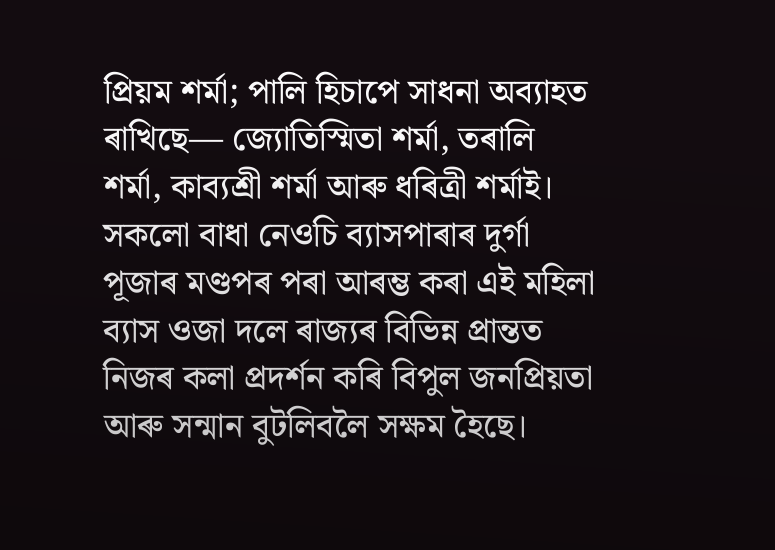প্ৰিয়ম শৰ্মা; পালি হিচাপে সাধনা অব্যাহত ৰাখিছে— জ্যোতিস্মিতা শৰ্মা, তৰালি শৰ্মা, কাব্যশ্ৰী শৰ্মা আৰু ধৰিত্ৰী শৰ্মাই। সকলো বাধা নেওচি ব্যাসপাৰাৰ দুৰ্গা পূজাৰ মণ্ডপৰ পৰা আৰম্ভ কৰা এই মহিলা ব্যাস ওজা দলে ৰাজ্যৰ বিভিন্ন প্ৰান্তত নিজৰ কলা প্ৰদৰ্শন কৰি বিপুল জনপ্ৰিয়তা আৰু সন্মান বুটলিবলৈ সক্ষম হৈছে।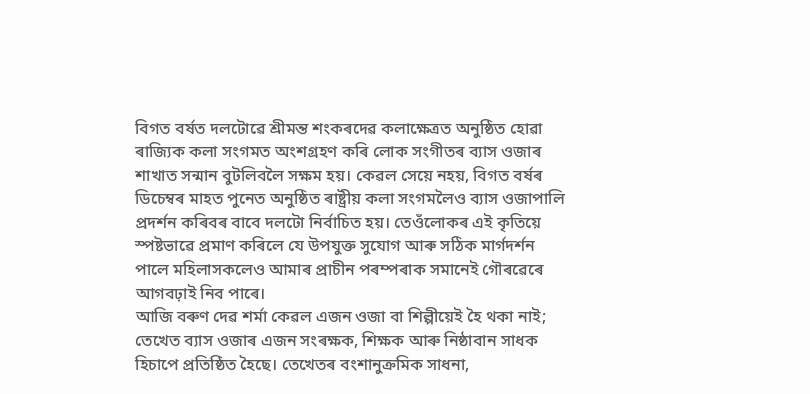বিগত বৰ্ষত দলটোৱে শ্ৰীমন্ত শংকৰদেৱ কলাক্ষেত্ৰত অনুষ্ঠিত হোৱা ৰাজ্যিক কলা সংগমত অংশগ্ৰহণ কৰি লোক সংগীতৰ ব্যাস ওজাৰ শাখাত সন্মান বুটলিবলৈ সক্ষম হয়। কেৱল সেয়ে নহয়, বিগত বৰ্ষৰ ডিচেম্বৰ মাহত পুনেত অনুষ্ঠিত ৰাষ্ট্ৰীয় কলা সংগমলৈও ব্যাস ওজাপালি প্ৰদৰ্শন কৰিবৰ বাবে দলটো নিৰ্বাচিত হয়। তেওঁলোকৰ এই কৃতিয়ে স্পষ্টভাৱে প্ৰমাণ কৰিলে যে উপযুক্ত সুযোগ আৰু সঠিক মাৰ্গদৰ্শন পালে মহিলাসকলেও আমাৰ প্ৰাচীন পৰম্পৰাক সমানেই গৌৰৱেৰে আগবঢ়াই নিব পাৰে।
আজি বৰুণ দেৱ শৰ্মা কেৱল এজন ওজা বা শিল্পীয়েই হৈ থকা নাই; তেখেত ব্যাস ওজাৰ এজন সংৰক্ষক, শিক্ষক আৰু নিষ্ঠাবান সাধক হিচাপে প্ৰতিষ্ঠিত হৈছে। তেখেতৰ বংশানুক্ৰমিক সাধনা,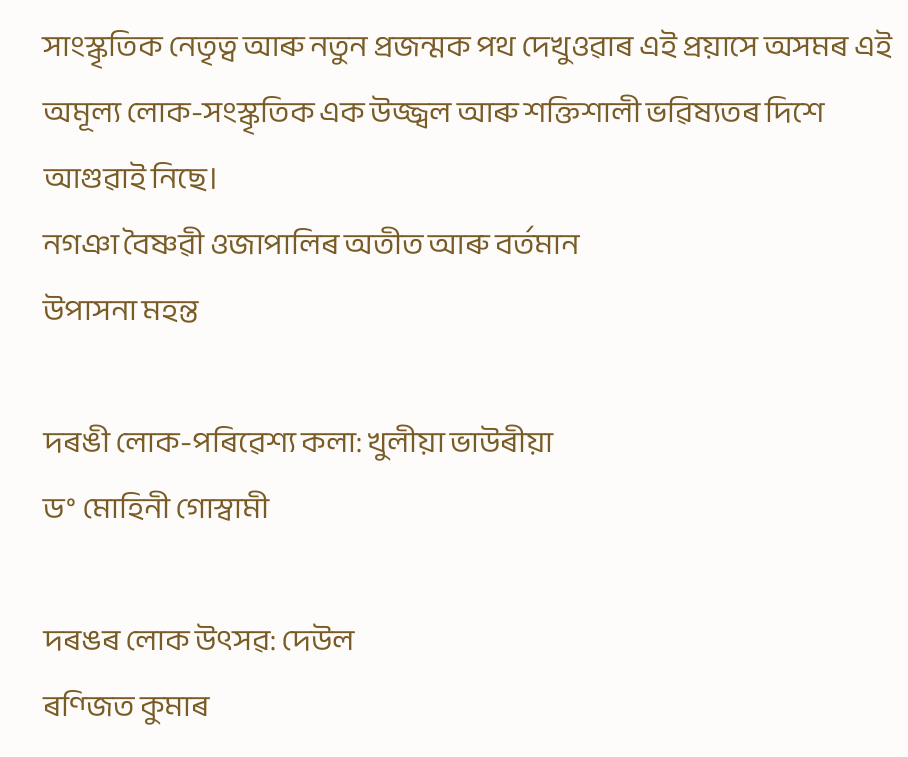সাংস্কৃতিক নেতৃত্ব আৰু নতুন প্ৰজন্মক পথ দেখুওৱাৰ এই প্ৰয়াসে অসমৰ এই অমূল্য লোক-সংস্কৃতিক এক উজ্জ্বল আৰু শক্তিশালী ভৱিষ্যতৰ দিশে আগুৱাই নিছে।
নগঞা বৈষ্ণৱী ওজাপালিৰ অতীত আৰু বৰ্তমান
উপাসনা মহন্ত

দৰঙী লোক-পৰিৱেশ্য কলা: খুলীয়া ভাউৰীয়া
ড° মোহিনী গোস্বামী

দৰঙৰ লোক উৎসৱ: দেউল
ৰণ্জিত কুমাৰ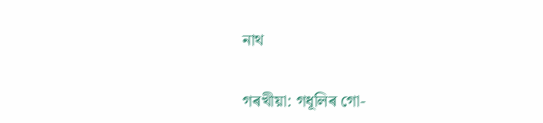নাথ

গৰখীয়া: গধূলিৰ গো-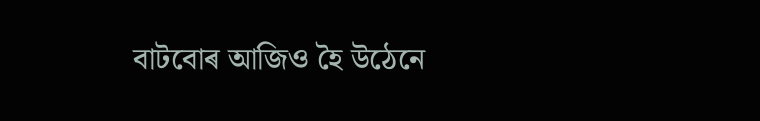বাটবোৰ আজিও হৈ উঠেনে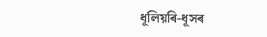ধূলিয়ৰি-ধূসৰ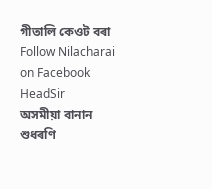গীতালি কেওট বৰা
Follow Nilacharai on Facebook
HeadSir
অসমীয়া বানান শুধৰণি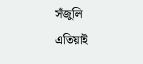সঁজুলি
এতিয়াই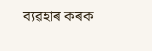ব্যৱহাৰ কৰক